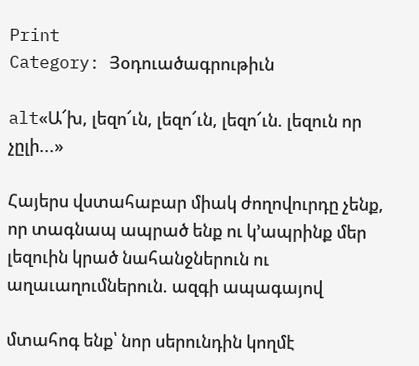Print
Category: Յօդուածագրութիւն

alt«Ա՜խ, լեզո՜ւն, լեզո՜ւն, լեզո՜ւն. լեզուն որ չըլի...»

Հայերս վստահաբար միակ ժողովուրդը չենք, որ տագնապ ապրած ենք ու կ’ապրինք մեր լեզուին կրած նահանջներուն ու աղաւաղումներուն. ազգի ապագայով

մտահոգ ենք՝ նոր սերունդին կողմէ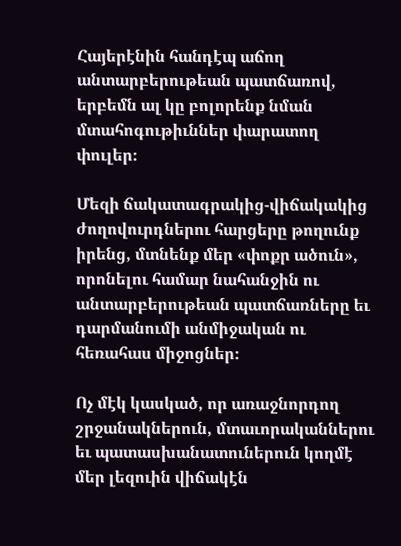Հայերէնին հանդէպ աճող անտարբերութեան պատճառով, երբեմն ալ կը բոլորենք նման մտահոգութիւններ փարատող փուլեր։

Մեզի ճակատագրակից-վիճակակից ժողովուրդներու հարցերը թողունք իրենց, մտնենք մեր «փոքր ածուն», որոնելու համար նահանջին ու անտարբերութեան պատճառները եւ դարմանումի անմիջական ու հեռահաս միջոցներ։

Ոչ մէկ կասկած, որ առաջնորդող շրջանակներուն, մտաւորականներու եւ պատասխանատուներուն կողմէ մեր լեզուին վիճակէն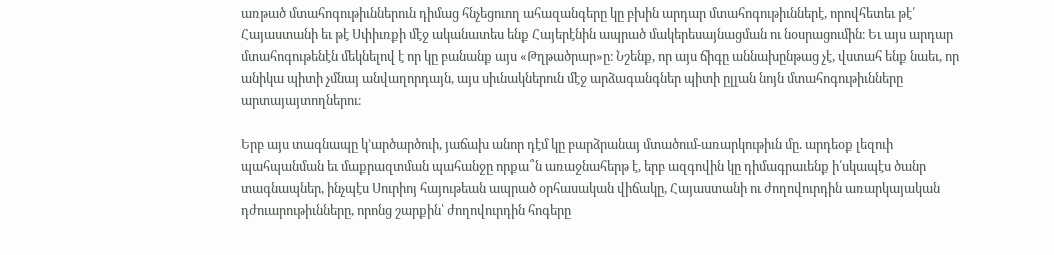առթած մտահոգութիւններուն դիմաց հնչեցուող ահազանգերը կը բխին արդար մտահոգութիւններէ, որովհետեւ թէ՛ Հայաստանի եւ թէ Սփիւռքի մէջ ականատես ենք Հայերէնին ապրած մակերեսայնացման ու նօսրացումին։ Եւ այս արդար մտահոգութենէն մեկնելով է որ կը բանանք այս «Թղթածրար»ը։ Նշենք, որ այս ճիգը աննախընթաց չէ, վստահ ենք նաեւ, որ անիկա պիտի չմնայ անվաղորդայն, այս սիւնակներուն մէջ արձագանգներ պիտի ըլլան նոյն մտահոգութիւնները արտայայտողներու։

Երբ այս տագնապը կ’արծարծուի, յաճախ անոր դէմ կը բարձրանայ մտածում-առարկութիւն մը. արդեօք լեզուի պահպանման եւ մաքրազտման պահանջը որքա՞ն առաջնահերթ է, երբ ազգովին կը դիմագրաւենք ի՛սկապէս ծանր տագնապներ, ինչպէս Սուրիոյ հայութեան ապրած օրհասական վիճակը, Հայաստանի ու ժողովուրդին առարկայական դժուարութիւնները, որոնց շարքին՝ ժողովուրդին հոգերը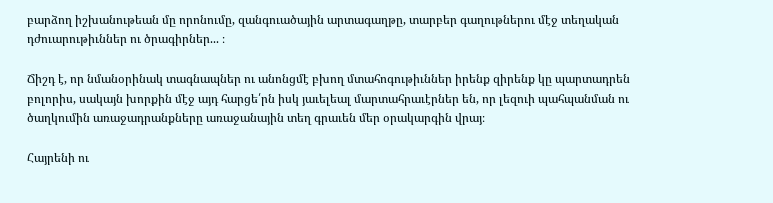բարձող իշխանութեան մը որոնումը, զանգուածային արտագաղթը, տարբեր գաղութներու մէջ տեղական դժուարութիւններ ու ծրագիրներ... ։

Ճիշդ է, որ նմանօրինակ տագնապներ ու անոնցմէ բխող մտահոգութիւններ իրենք զիրենք կը պարտադրեն բոլորիս, սակայն խորքին մէջ այդ հարցե՛րն իսկ յաւելեալ մարտահրաւէրներ են, որ լեզուի պահպանման ու ծաղկումին առաջադրանքները առաջանային տեղ գրաւեն մեր օրակարգին վրայ։

Հայրենի ու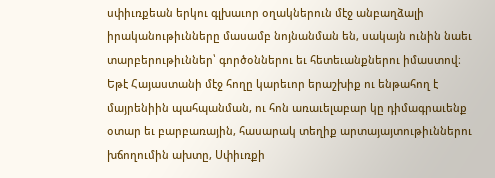սփիւռքեան երկու գլխաւոր օղակներուն մէջ անբաղձալի իրականութիւնները մասամբ նոյնանման են, սակայն ունին նաեւ տարբերութիւններ՝ գործօններու եւ հետեւանքներու իմաստով։ Եթէ Հայաստանի մէջ հողը կարեւոր երաշխիք ու ենթահող է մայրենիին պահպանման, ու հոն առաւելաբար կը դիմագրաւենք օտար եւ բարբառային, հասարակ տեղիք արտայայտութիւններու խճողումին ախտը, Սփիւռքի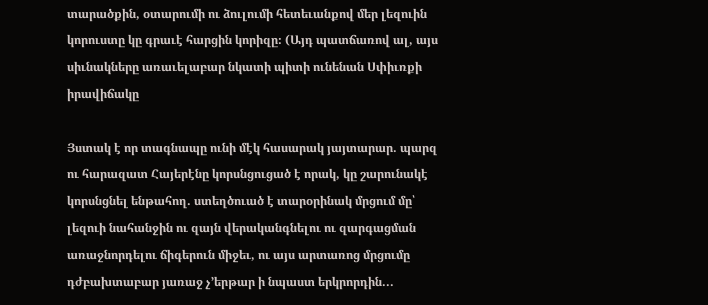տարածքին, օտարումի ու ձուլումի հետեւանքով մեր լեզուին կորուստը կը գրաւէ հարցին կորիզը։ (Այդ պատճառով ալ, այս սիւնակները առաւելաբար նկատի պիտի ունենան Սփիւռքի իրավիճակը

Յստակ է որ տագնապը ունի մէկ հասարակ յայտարար. պարզ ու հարազատ Հայերէնը կորսնցուցած է որակ, կը շարունակէ կորսնցնել ենթահող. ստեղծուած է տարօրինակ մրցում մը՝ լեզուի նահանջին ու զայն վերականգնելու ու զարգացման առաջնորդելու ճիգերուն միջեւ, ու այս արտառոց մրցումը դժբախտաբար յառաջ չ’երթար ի նպաստ երկրորդին...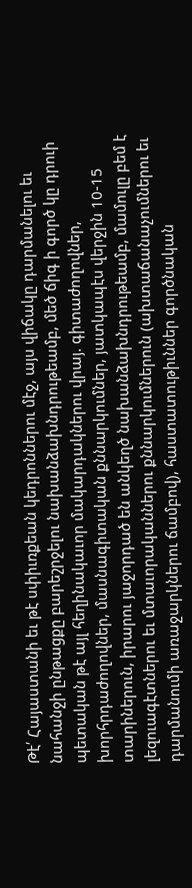Թէ՛ Հայաստանի եւ թէ սփիւռքեան կեդրոններու մէջ, այս վիճակը դարմանելու եւ նահանջի ընթացքը բարեշրջելու նախանձախնդրութեամբ, մեծ ճիգ ի գործ կը դրուի պետական թէ այլ հեղինակաւոր մակարդակներու վրայ. գիտաժողովներ, խորհրդաժողովներ, մասնագիտական քննարկումներ, յատկապէս վերջին 10-15 տարիներուն, իրարու յաջորդած են անկեղծ նախանձախնդրութեամբ, մամուլը բեմ է լեզուագէտներու եւ մտաւորականներու քննարկումներուն (ախտաճանաչումներու եւ դարմանումի առաջարկներու ճամբով), հաստատութիւններ գործնական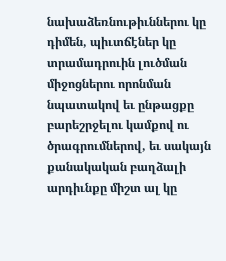նախաձեռնութիւններու կը դիմեն, պիւտճէներ կը տրամադրուին լուծման միջոցներու որոնման նպատակով եւ ընթացքը բարեշրջելու կամքով ու ծրագրումներով, եւ սակայն քանակական բաղձալի արդիւնքը միշտ ալ կը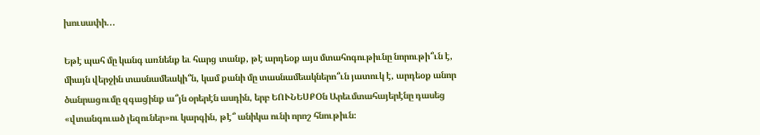խուսափի...

Եթէ պահ մը կանգ առնենք եւ հարց տանք, թէ արդեօք այս մտահոգութիւնը նորութի՞ւն է, միայն վերջին տասնամեակի՞ն, կամ քանի մը տասնամեակներո՞ւն յատուկ է, արդեօք անոր ծանրացումը զգացինք ա՞յն օրերէն ասդին, երբ ԵՈՒՆԵՍՔՕն Արեւմտահայերէնը դասեց «վտանգուած լեզուներ»ու կարգին, թէ՞ անիկա ունի որոշ հնութիւն։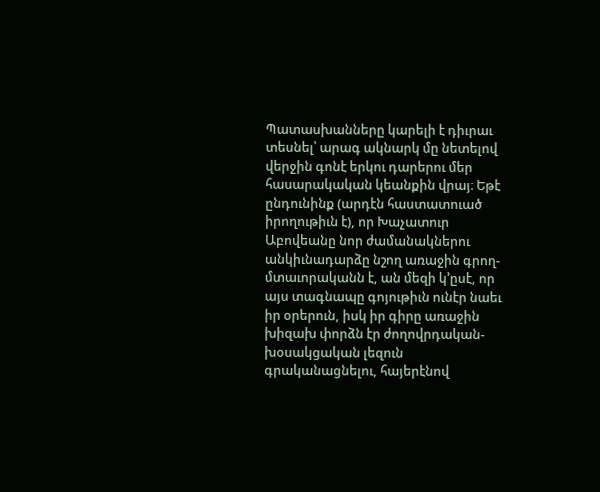Պատասխանները կարելի է դիւրաւ տեսնել՝ արագ ակնարկ մը նետելով վերջին գոնէ երկու դարերու մեր հասարակական կեանքին վրայ։ Եթէ ընդունինք (արդէն հաստատուած իրողութիւն է), որ Խաչատուր Աբովեանը նոր ժամանակներու անկիւնադարձը նշող առաջին գրող-մտաւորականն է, ան մեզի կ’ըսէ, որ այս տագնապը գոյութիւն ունէր նաեւ իր օրերուն, իսկ իր գիրը առաջին խիզախ փորձն էր ժողովրդական-խօսակցական լեզուն գրականացնելու, հայերէնով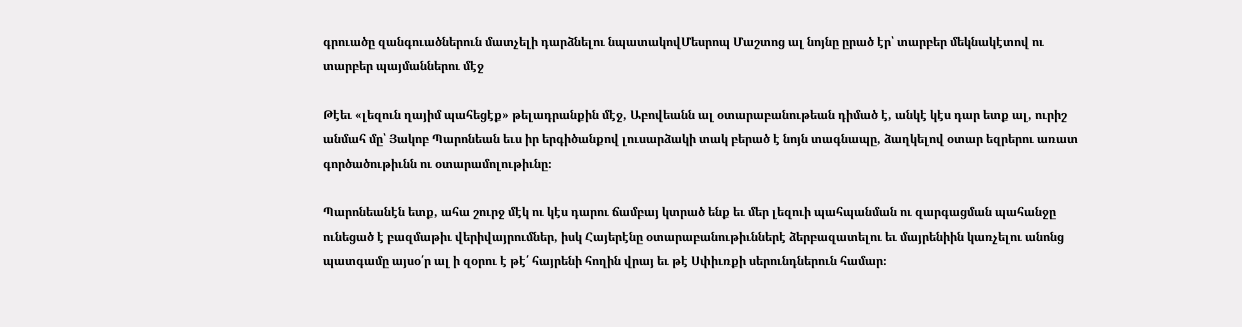գրուածը զանգուածներուն մատչելի դարձնելու նպատակովՄեսրոպ Մաշտոց ալ նոյնը ըրած էր՝ տարբեր մեկնակէտով ու տարբեր պայմաններու մէջ

Թէեւ «լեզուն ղայիմ պահեցէք» թելադրանքին մէջ, Աբովեանն ալ օտարաբանութեան դիմած է, անկէ կէս դար ետք ալ, ուրիշ անմահ մը՝ Յակոբ Պարոնեան եւս իր երգիծանքով լուսարձակի տակ բերած է նոյն տագնապը, ձաղկելով օտար եզրերու առատ գործածութիւնն ու օտարամոլութիւնը։

Պարոնեանէն ետք, ահա շուրջ մէկ ու կէս դարու ճամբայ կտրած ենք եւ մեր լեզուի պահպանման ու զարգացման պահանջը ունեցած է բազմաթիւ վերիվայրումներ, իսկ Հայերէնը օտարաբանութիւններէ ձերբազատելու եւ մայրենիին կառչելու անոնց պատգամը այսօ՛ր ալ ի զօրու է թէ՛ հայրենի հողին վրայ եւ թէ Սփիւռքի սերունդներուն համար։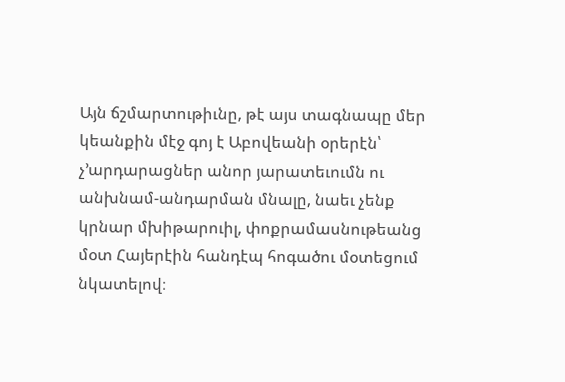Այն ճշմարտութիւնը, թէ այս տագնապը մեր կեանքին մէջ գոյ է Աբովեանի օրերէն՝ չ’արդարացներ անոր յարատեւումն ու անխնամ-անդարման մնալը, նաեւ չենք կրնար մխիթարուիլ, փոքրամասնութեանց մօտ Հայերէին հանդէպ հոգածու մօտեցում նկատելով։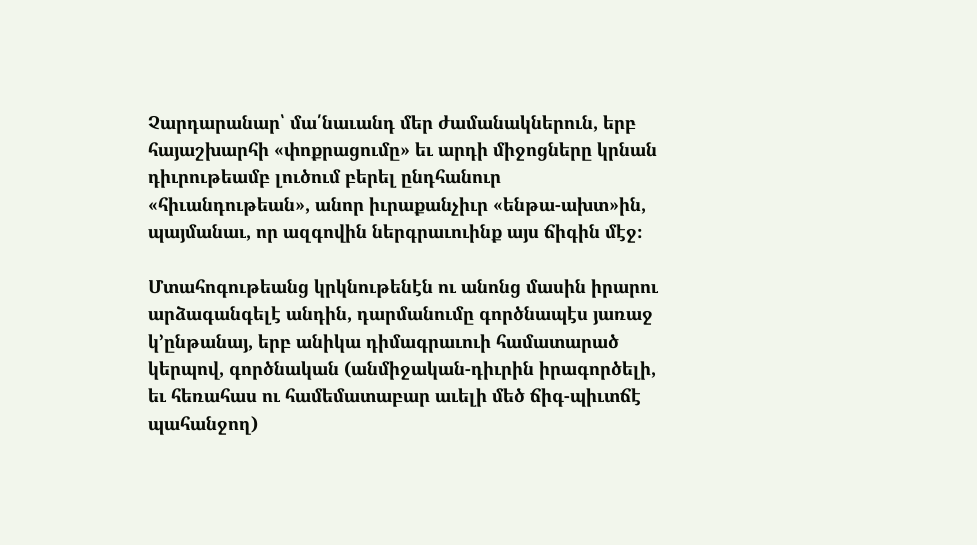Չարդարանար՝ մա՛նաւանդ մեր ժամանակներուն, երբ հայաշխարհի «փոքրացումը» եւ արդի միջոցները կրնան դիւրութեամբ լուծում բերել ընդհանուր «հիւանդութեան», անոր իւրաքանչիւր «ենթա-ախտ»ին, պայմանաւ, որ ազգովին ներգրաւուինք այս ճիգին մէջ։

Մտահոգութեանց կրկնութենէն ու անոնց մասին իրարու արձագանգելէ անդին, դարմանումը գործնապէս յառաջ կ’ընթանայ, երբ անիկա դիմագրաւուի համատարած կերպով, գործնական (անմիջական-դիւրին իրագործելի, եւ հեռահաս ու համեմատաբար աւելի մեծ ճիգ-պիւտճէ պահանջող)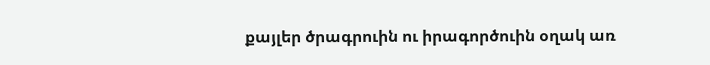քայլեր ծրագրուին ու իրագործուին օղակ առ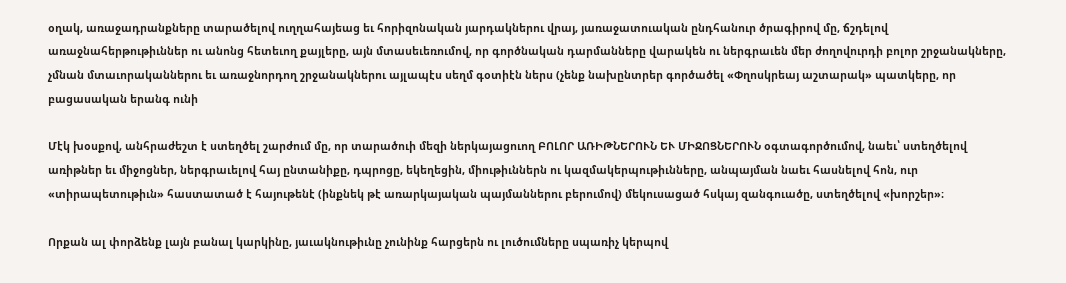օղակ, առաջադրանքները տարածելով ուղղահայեաց եւ հորիզոնական յարդակներու վրայ, յառաջատուական ընդհանուր ծրագիրով մը, ճշդելով առաջնահերթութիւններ ու անոնց հետեւող քայլերը, այն մտասեւեռումով, որ գործնական դարմանները վարակեն ու ներգրաւեն մեր ժողովուրդի բոլոր շրջանակները, չմնան մտաւորականներու եւ առաջնորդող շրջանակներու այլապէս սեղմ գօտիէն ներս (չենք նախընտրեր գործածել «Փղոսկրեայ աշտարակ» պատկերը, որ բացասական երանգ ունի

Մէկ խօսքով, անհրաժեշտ է ստեղծել շարժում մը, որ տարածուի մեզի ներկայացուող ԲՈԼՈՐ ԱՌԻԹՆԵՐՈՒՆ ԵՒ ՄԻՋՈՑՆԵՐՈՒՆ օգտագործումով, նաեւ՝ ստեղծելով առիթներ եւ միջոցներ, ներգրաւելով հայ ընտանիքը, դպրոցը, եկեղեցին, միութիւններն ու կազմակերպութիւնները, անպայման նաեւ հասնելով հոն, ուր «տիրապետութիւն» հաստատած է հայութենէ (ինքնեկ թէ առարկայական պայմաններու բերումով) մեկուսացած հսկայ զանգուածը, ստեղծելով «խորշեր»։

Որքան ալ փորձենք լայն բանալ կարկինը, յաւակնութիւնը չունինք հարցերն ու լուծումները սպառիչ կերպով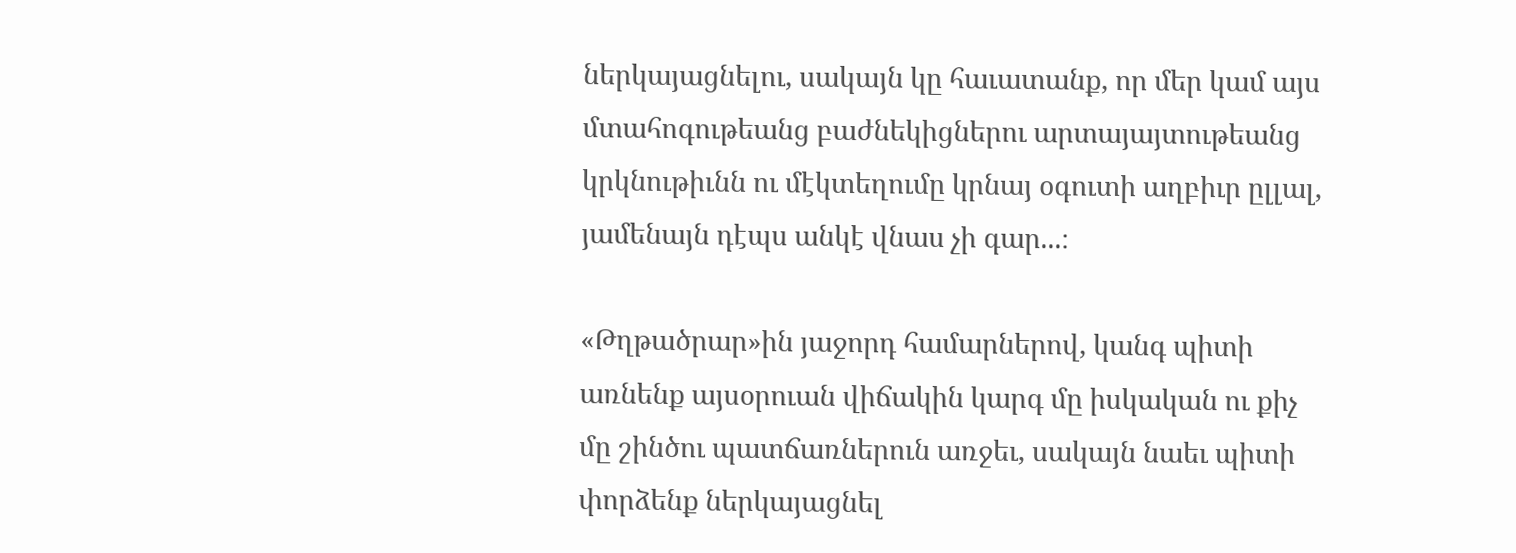ներկայացնելու, սակայն կը հաւատանք, որ մեր կամ այս մտահոգութեանց բաժնեկիցներու արտայայտութեանց կրկնութիւնն ու մէկտեղումը կրնայ օգուտի աղբիւր ըլլալ, յամենայն դէպս անկէ վնաս չի գար...։

«Թղթածրար»ին յաջորդ համարներով, կանգ պիտի առնենք այսօրուան վիճակին կարգ մը իսկական ու քիչ մը շինծու պատճառներուն առջեւ, սակայն նաեւ պիտի փորձենք ներկայացնել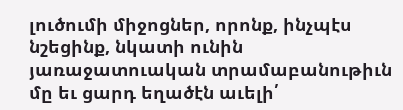լուծումի միջոցներ, որոնք, ինչպէս նշեցինք, նկատի ունին յառաջատուական տրամաբանութիւն մը եւ ցարդ եղածէն աւելի՛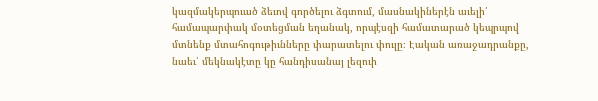կազմակերպուած ձեւով գործելու ձգտում, մասնակիներէն աւելի՛ համապարփակ մօտեցման եղանակ, որպէսզի համատարած կեպրպով մտնենք մտահոգութիւնները փարատելու փուլը։ Էական առաջադրանքը, նաեւ՝ մեկնակէտը կը հանդիսանայ լեզուի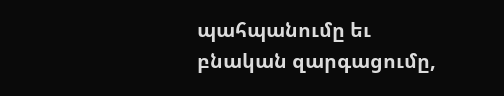պահպանումը եւ բնական զարգացումը,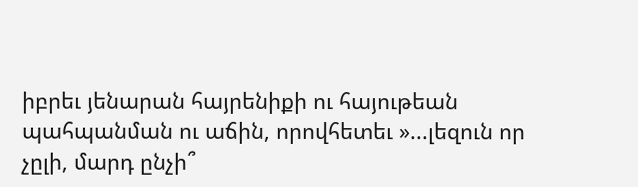իբրեւ յենարան հայրենիքի ու հայութեան պահպանման ու աճին, որովհետեւ »...լեզուն որ չըլի, մարդ ընչի՞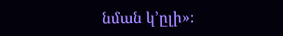նման կ’ըլի»։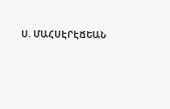Ս. ՄԱՀՍԷՐԷՃԵԱՆ